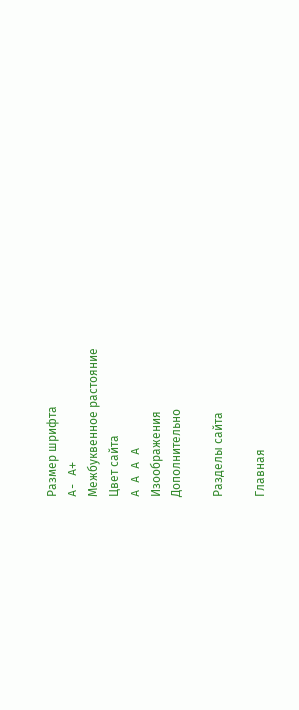Размер шрифта
A- A+
Межбуквенное растояние
Цвет сайта
A A A A
Изоображения
Дополнительно

Разделы сайта

Главная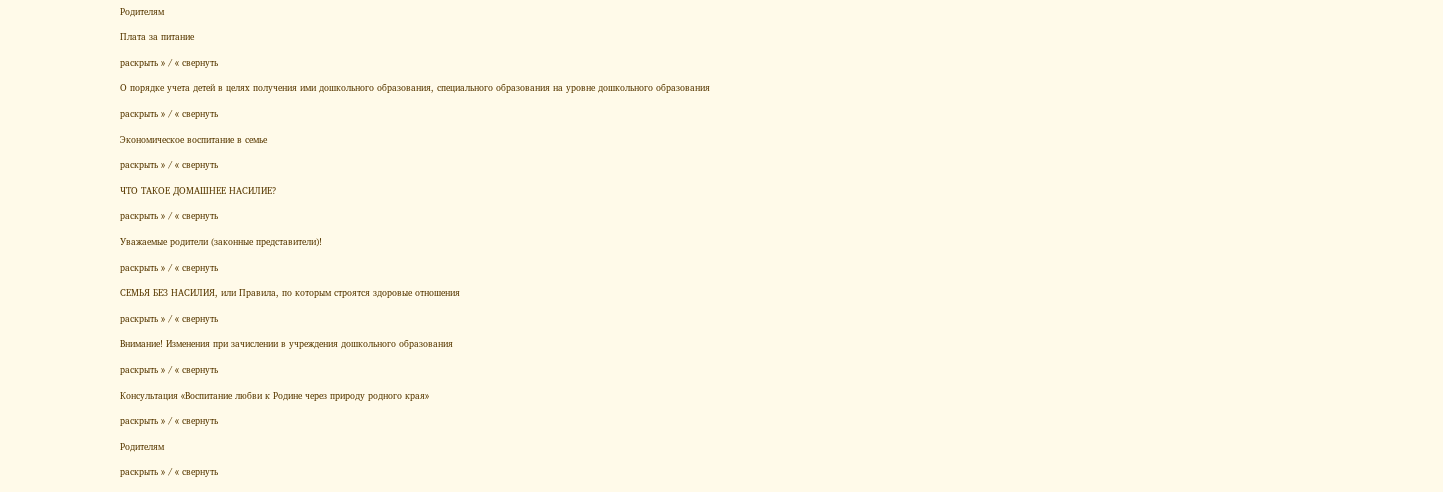Родителям

Плата за питание

раскрыть » / « свернуть

О порядке учета детей в целях получения ими дошкольного образования, специального образования на уровне дошкольного образования

раскрыть » / « свернуть

Экономическое воспитание в семье

раскрыть » / « свернуть

ЧТО ТАКОЕ ДОМАШНЕЕ НАСИЛИЕ?

раскрыть » / « свернуть

Уважаемые родители (законные представители)!

раскрыть » / « свернуть

СЕМЬЯ БЕЗ НАСИЛИЯ, или Правила, по которым строятся здоровые отношения

раскрыть » / « свернуть

Внимание! Изменения при зачислении в учреждения дошкольного образования

раскрыть » / « свернуть

Консультация «Воспитание любви к Родине через природу родного края»

раскрыть » / « свернуть

Родителям

раскрыть » / « свернуть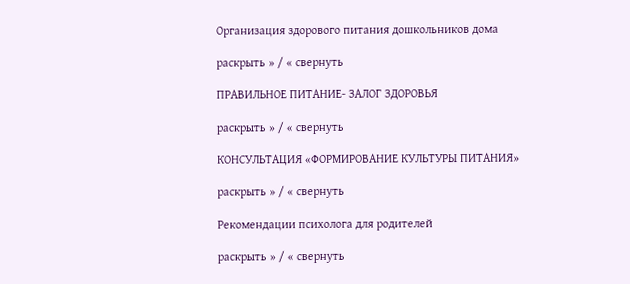Организация здорового питания дошкольников дома

раскрыть » / « свернуть

ПРАВИЛЬНОЕ ПИТАНИЕ- ЗАЛОГ ЗДОРОВЬЯ

раскрыть » / « свернуть

КОНСУЛЬТАЦИЯ «ФОРМИРОВАНИЕ КУЛЬТУРЫ ПИТАНИЯ»

раскрыть » / « свернуть

Рекомендации психолога для родителей

раскрыть » / « свернуть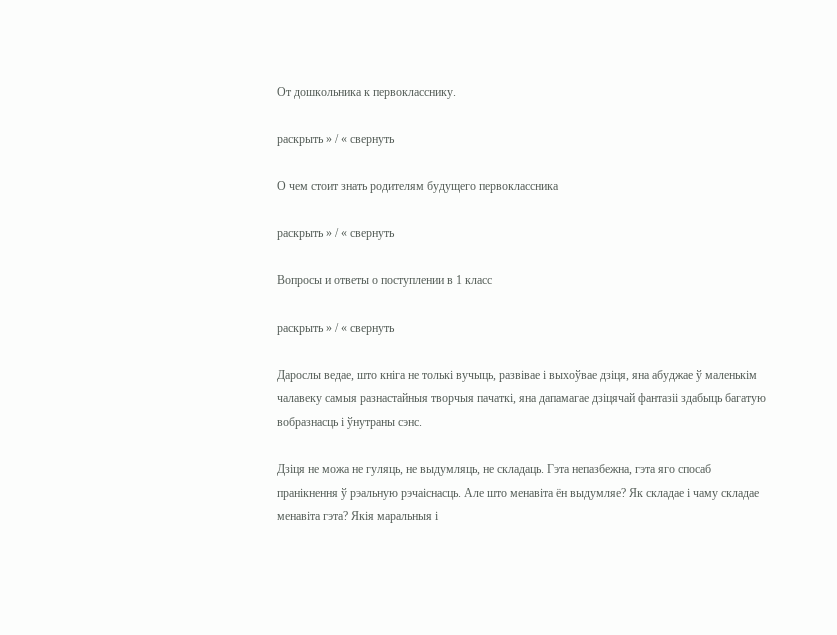От дошкольника к первокласснику.

раскрыть » / « свернуть

О чем стоит знать родителям будущего первоклассника

раскрыть » / « свернуть

Вопросы и ответы о поступлении в 1 класс

раскрыть » / « свернуть

Дарослы ведае, што кніга не толькі вучыць, развівае і выхоўвае дзіця, яна абуджае ў маленькім чалавеку самыя разнастайныя творчыя пачаткі, яна дапамагае дзіцячай фантазіі здабыць багатую вобразнасць і ўнутраны сэнс.

Дзіця не можа не гуляць, не выдумляць, не складаць. Гэта непазбежна, гэта яго спосаб пранікнення ў рэальную рэчаіснасць. Але што менавіта ён выдумляе? Як складае і чаму складае менавіта гэта? Якія маральныя і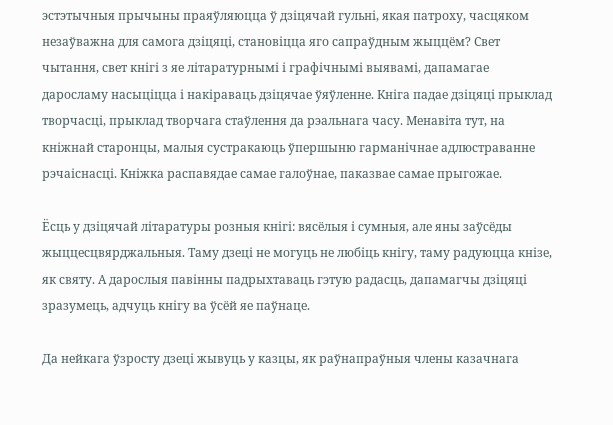эстэтычныя прычыны праяўляюцца ў дзіцячай гульні, якая патроху, часцяком незаўважна для самога дзіцяці, становіцца яго сапраўдным жыццём? Свет чытання, свет кнігі з яе літаратурнымі і графічнымі выявамі, дапамагае даросламу насыціцца і накіраваць дзіцячае ўяўленне. Кніга падае дзіцяці прыклад творчасці, прыклад творчага стаўлення да рэальнага часу. Менавіта тут, на кніжнай старонцы, малыя сустракаюць ўпершыню гарманічнае адлюстраванне рэчаіснасці. Кніжка распавядае самае галоўнае, паказвае самае прыгожае.

Ёсць у дзіцячай літаратуры розныя кнігі: вясёлыя і сумныя, але яны заўсёды жыццесцвярджальныя. Таму дзеці не могуць не любіць кнігу, таму радуюцца кнізе, як святу. А дарослыя павінны падрыхтаваць гэтую радасць, дапамагчы дзіцяці зразумець, адчуць кнігу ва ўсёй яе паўнаце.

Да нейкага ўзросту дзеці жывуць у казцы, як раўнапраўныя члены казачнага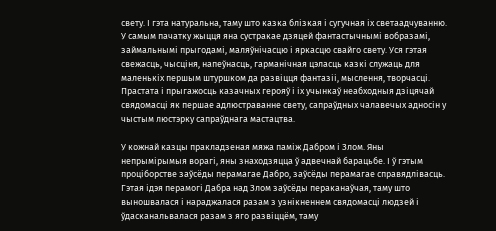свету. І гэта натуральна, таму што казка блізкая і сугучная іх светаадчуванню. У самым пачатку жыцця яна сустракае дзяцей фантастычнымі вобразамі, займальнымі прыгодамі, маляўнічасцю і яркасцю свайго свету. Уся гэтая свежасць, чысціня, напеўнасць, гарманічная цэласць казкі служаць для маленькіх першым штуршком да развіцця фантазіі, мыслення, творчасці. Прастата і прыгажосць казачных герояў і іх учынкаў неабходныя дзіцячай свядомасці як першае адлюстраванне свету, сапраўдных чалавечых адносін у чыстым люстэрку сапраўднага мастацтва.

У кожнай казцы пракладзеная мяжа паміж Дабром і Злом. Яны непрымірымыя ворагі, яны знаходзяцца ў адвечнай барацьбе. І ў гэтым проціборстве заўсёды перамагае Дабро, заўсёды перамагае справядлівасць. Гэтая ідэя перамогі Дабра над Злом заўсёды пераканаўчая, таму што выношвалася і нараджалася разам з узнікненнем свядомасці людзей і ўдасканальвалася разам з яго развіццём, таму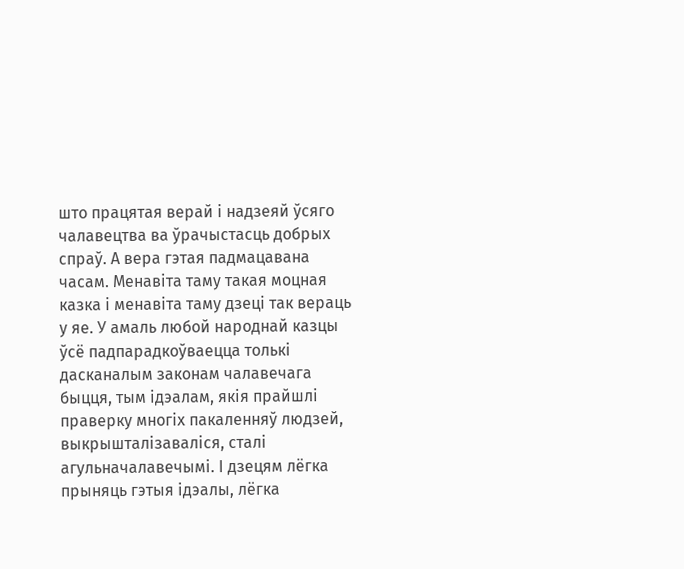што працятая верай і надзеяй ўсяго чалавецтва ва ўрачыстасць добрых спраў. А вера гэтая падмацавана часам. Менавіта таму такая моцная казка і менавіта таму дзеці так вераць у яе. У амаль любой народнай казцы ўсё падпарадкоўваецца толькі дасканалым законам чалавечага быцця, тым ідэалам, якія прайшлі праверку многіх пакаленняў людзей, выкрышталізаваліся, сталі агульначалавечымі. І дзецям лёгка прыняць гэтыя ідэалы, лёгка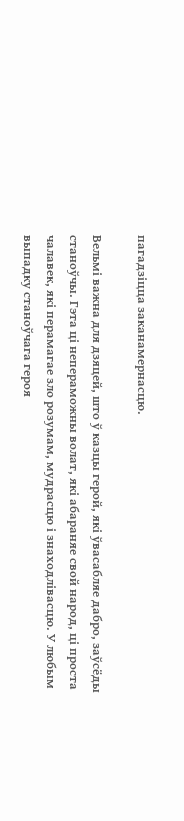пагадзіцца заканамернасцю.

Вельмі важна для дзяцей, што ў казцы герой, які ўвасабляе дабро, заўсёды станоўчы. Гэта ці непераможны волат, які абараняе свой народ, ці проста чалавек, які перамагае зло розумам, мудрасцю і знаходлівасцю. У любым выпадку станоўчага героя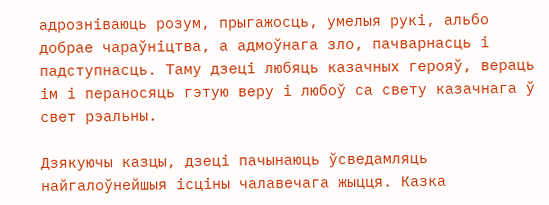адрозніваюць розум, прыгажосць, умелыя рукі, альбо добрае чараўніцтва, а адмоўнага зло, пачварнасць і падступнасць. Таму дзеці любяць казачных герояў, вераць ім і пераносяць гэтую веру і любоў са свету казачнага ў свет рэальны.

Дзякуючы казцы, дзеці пачынаюць ўсведамляць найгалоўнейшыя ісціны чалавечага жыцця. Казка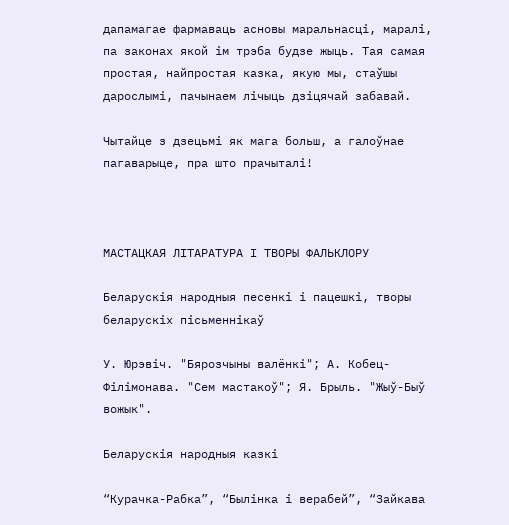дапамагае фармаваць асновы маральнасці, маралі, па законах якой ім трэба будзе жыць. Тая самая простая, найпростая казка, якую мы, стаўшы дарослымі, пачынаем лічыць дзіцячай забавай.

Чытайце з дзецьмі як мага больш, а галоўнае пагаварыце, пра што прачыталі!



МАСТАЦКАЯ ЛІТАРАТУРА І ТВОРЫ ФАЛЬКЛОРУ

Беларускія народныя песенкі і пацешкі, творы беларускіх пісьменнікаў

У. Юрэвіч. "Бярозчыны валёнкі"; А. Кобец-Філімонава. "Сем мастакоў"; Я. Брыль. "Жыў-Быў вожык".

Беларускія народныя казкі

“Курачка-Рабка”, “Былінка і верабей”, “Зайкава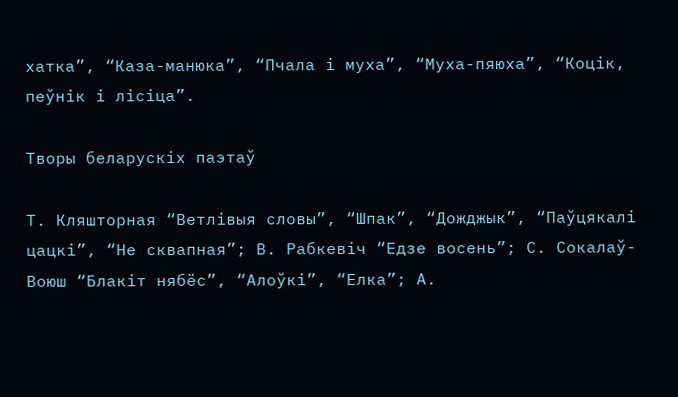хатка”, “Каза-манюка”, “Пчала і муха”, “Муха-пяюха”, “Коцік, пеўнік і лісіца”.

Творы беларускіх паэтаў

Т. Кляшторная “Ветлівыя словы”, “Шпак”, “Дожджык”, “Паўцякалі цацкі”, “Не сквапная”; В. Рабкевіч “Едзе восень”; С. Сокалаў-Воюш “Блакіт нябёс”, “Алоўкі”, “Елка”; А.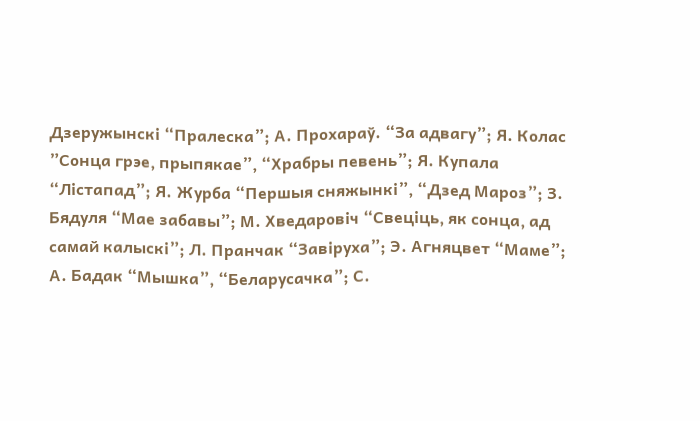Дзеружынскі “Пралеска”; А. Прохараў. “За адвагу”; Я. Колас ”Сонца грэе, прыпякае”, “Храбры певень”; Я. Купала “Лістапад”; Я. Журба “Першыя сняжынкі”, “Дзед Мароз”; З. Бядуля “Мае забавы”; М. Хведаровіч “Свеціць, як сонца, ад самай калыскі”; Л. Пранчак “Завіруха”; Э. Агняцвет “Маме”; А. Бадак “Мышка”, “Беларусачка”; С.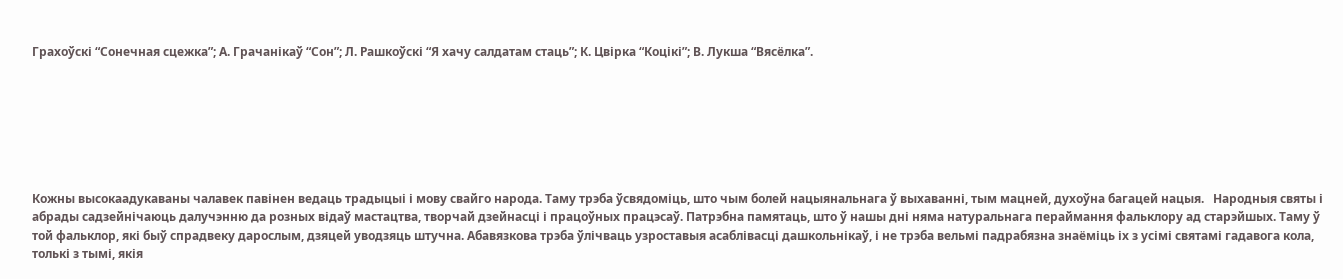Грахоўскі “Сонечная сцежка”; А. Грачанікаў “Сон”; Л. Рашкоўскі “Я хачу салдатам стаць”; К. Цвірка “Коцікі”; В. Лукша “Вясёлка”.







Кожны высокаадукаваны чалавек павінен ведаць традыцыі і мову свайго народа. Таму трэба ўсвядоміць, што чым болей нацыянальнага ў выхаванні, тым мацней, духоўна багацей нацыя.   Народныя святы і абрады садзейнічаюць далучэнню да розных відаў мастацтва, творчай дзейнасці і працоўных працэсаў. Патрэбна памятаць, што ў нашы дні няма натуральнага пераймання фальклору ад старэйшых. Таму ў той фальклор, які быў спрадвеку дарослым, дзяцей уводзяць штучна. Абавязкова трэба ўлічваць узроставыя асаблівасці дашкольнікаў, і не трэба вельмі падрабязна знаёміць іх з усімі святамі гадавога кола, толькі з тымі, якія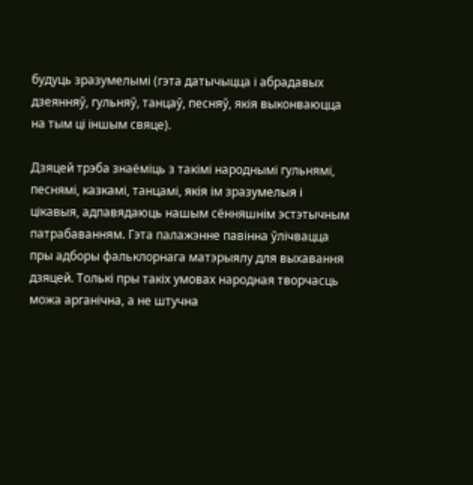будуць зразумелымі (гэта датычыцца і абрадавых дзеянняў, гульняў, танцаў, песняў, якія выконваюцца на тым ці іншым свяце).

Дзяцей трэба знаёміць з такімі народнымі гульнямі, песнямі, казкамі, танцамі, якія ім зразумелыя і цікавыя, адпавядаюць нашым сённяшнім эстэтычным патрабаванням. Гэта палажэнне павінна ўлічвацца пры адборы фальклорнага матэрыялу для выхавання дзяцей. Толькі пры такіх умовах народная творчасць можа арганічна, а не штучна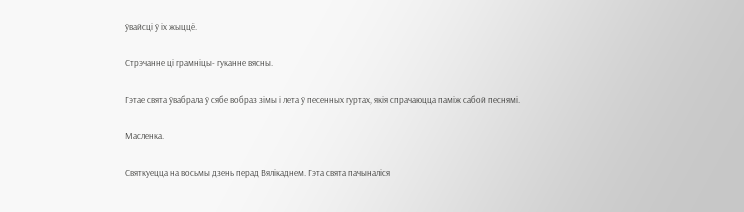ўвайсці ў іх жыццё.

Стрэчанне ці грамніцы- гуканне вясны.

Гэтае свята ўвабрала ў сябе вобраз зімы і лета ў песенных гуртах, якія спрачаюцца паміж сабой песнямі.

Масленка.

Святкуецца на восьмы дзень перад Вялікаднем. Гэта свята пачыналіся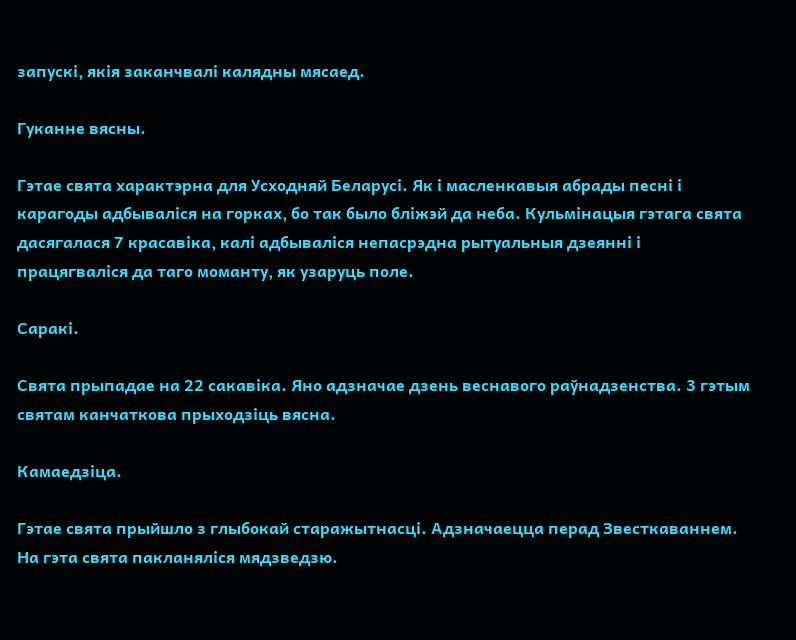запускі, якія заканчвалі калядны мясаед.

Гуканне вясны.

Гэтае свята характэрна для Усходняй Беларусі. Як і масленкавыя абрады песні і карагоды адбываліся на горках, бо так было бліжэй да неба. Кульмінацыя гэтага свята дасягалася 7 красавіка, калі адбываліся непасрэдна рытуальныя дзеянні і працягваліся да таго моманту, як узаруць поле.

Саракі.

Свята прыпадае на 22 сакавіка. Яно адзначае дзень веснавого раўнадзенства. 3 гэтым святам канчаткова прыходзіць вясна.

Камаедзіца.

Гэтае свята прыйшло з глыбокай старажытнасці. Адзначаецца перад Звесткаваннем. На гэта свята пакланяліся мядзведзю.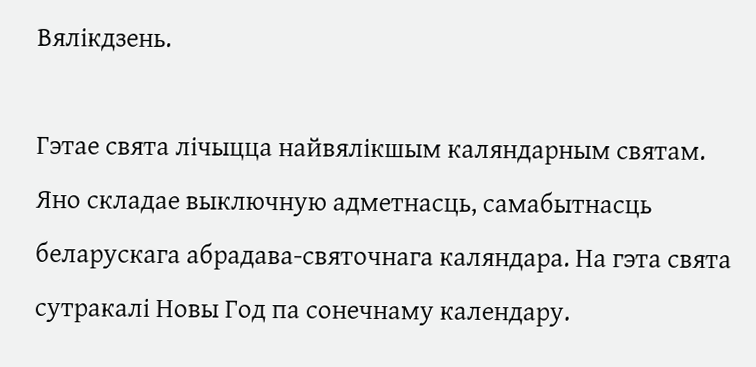Вялікдзень.

Гэтае свята лічыцца найвялікшым каляндарным святам. Яно складае выключную адметнасць, самабытнасць беларускага абрадава-святочнага каляндара. На гэта свята сутракалі Новы Год па сонечнаму календару.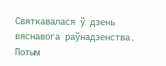Святкавалася ў дзень вяснавога раўнадзенства. Потым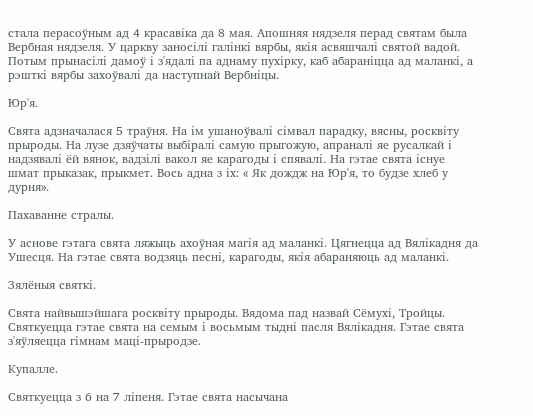стала перасоўным ад 4 красавіка да 8 мая. Апошняя нядзеля перад святам была Вербная нядзеля. У царкву заносілі галінкі вярбы, якія асвяшчалі святой вадой. Потым прынасілі дамоў і з'ядалі па аднаму пухірку, каб абараніцца ад маланкі, а рэшткі вярбы захоўвалі да наступнай Вербніцы.

Юр'я.

Свята адзначалася 5 траўня. На ім ушаноўвалі сімвал парадку, вясны, росквіту прыроды. На лузе дзяўчаты выбіралі самую прыгожую, апраналі яе русалкай і надзявалі ёй вянок, вадзілі вакол яе карагоды і спявалі. На гэтае свята існуе шмат прыказак, прыкмет. Вось адна з іх: « Як дождж на Юр'я, то будзе хлеб у дурня».

Пахаванне стралы.

У аснове гэтага свята ляжыць ахоўная магія ад маланкі. Цягнецца ад Вялікадня да Ушесця. На гэтае свята водзяць песні, карагоды, якія абараняюць ад маланкі.

Зялёныя святкі.

Свята найвышэйшага росквіту прыроды. Вядома пад назвай Сёмухі, Тройцы. Святкуецца гэтае свята на семым і восьмым тыдні пасля Вялікадня. Гэтае свята з'яўляецца гімнам маці-прыродзе.

Купалле.

Святкуецца з 6 на 7 ліпеня. Гэтае свята насычана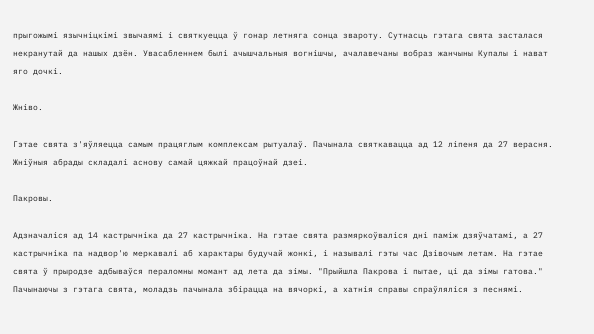прыгожымі язычніцкімі звычаямі і святкуецца ў гонар летняга сонца звароту. Сутнасць гэтага свята засталася некранутай да нашых дзён. Увасабленнем былі ачышчальныя вогнішчы, ачалавечаны вобраз жанчыны Купалы і нават яго дочкі.

Жніво.

Гэтае свята з'яўляецца самым працяглым комплексам рытуалаў. Пачынала святкавацца ад 12 ліпеня да 27 верасня. Жніўныя абрады складалі аснову самай цяжкай працоўнай дзеі.

Пакровы.

Адзначаліся ад 14 кастрычніка да 27 кастрычніка. На гэтае свята размяркоўваліся дні паміж дзяўчатамі, а 27 кастрычніка па надвор'ю меркавалі аб характары будучай жонкі, і называлі гэты час Дзівочым летам. На гэтае свята ў прыродзе адбываўся пераломны момант ад лета да зімы. "Прыйшла Пакрова і пытае, ці да зімы гатова." Пачынаючы з гэтага свята, моладзь пачынала збірацца на вячоркі, а хатнія справы спраўляліся з песнямі.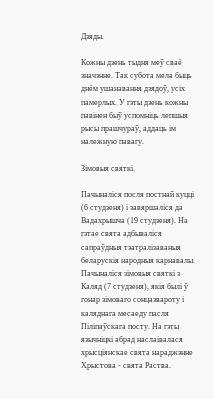Дзяды.

Кожны дзень тыдня меў сваё значэнне. Так субота мела быць днём ушанавання дзядоў, усіх памерлых. У гэты дзень кожны павінен быў успомніць лепшыя рысы прашчураў, аддаць ім належную павагу.

Зімовыя святкі.

Пачыналіся посля постнай куцці (6 студзеня) і завяршаліся да Вадахрышча (19 студзеня). На гэтае свята адбываліся сапраўдныя тэатралізаваныя беларускія народныя карнавалы. Пачыналіся зімовыя святкі з Каляд (7 студзеня), якія былі ў гонар зімоваго сонцазвароту і каляднага месаеду пасля Піліпаўскага посту. На гэты язычніцкі абрад наслаівалася хрысціянскае свята нараджэнне Хрыстова - свята Раства.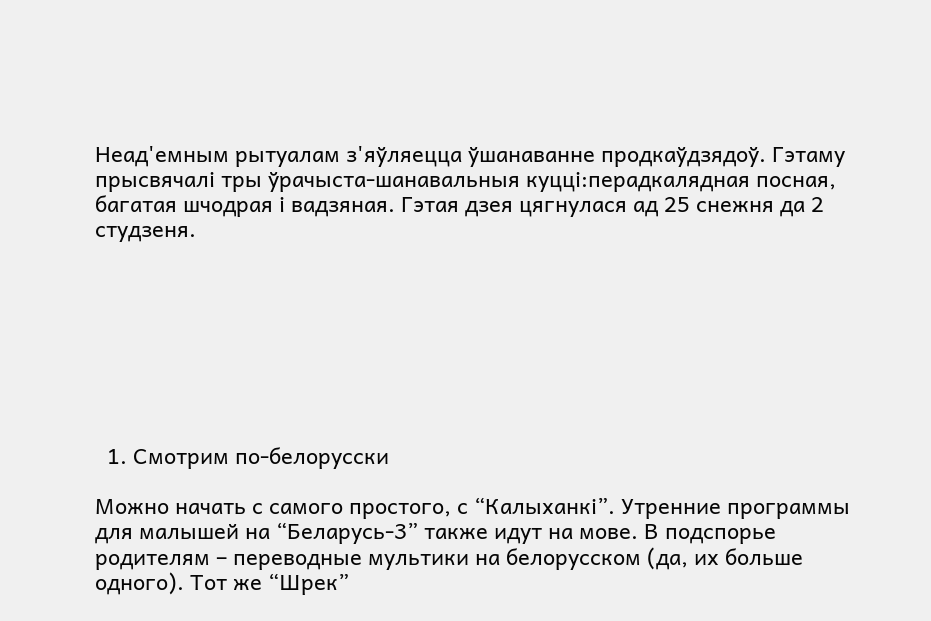Неад'емным рытуалам з'яўляецца ўшанаванне продкаўдзядоў. Гэтаму прысвячалі тры ўрачыста-шанавальныя куцці:перадкалядная посная, багатая шчодрая і вадзяная. Гэтая дзея цягнулася ад 25 снежня да 2 студзеня.








  1. Смотрим по-белорусски

Можно начать с самого простого, с “Калыханкі”. Утренние программы для малышей на “Беларусь-3” также идут на мове. В подспорье родителям – переводные мультики на белорусском (да, их больше одного). Тот же “Шрек”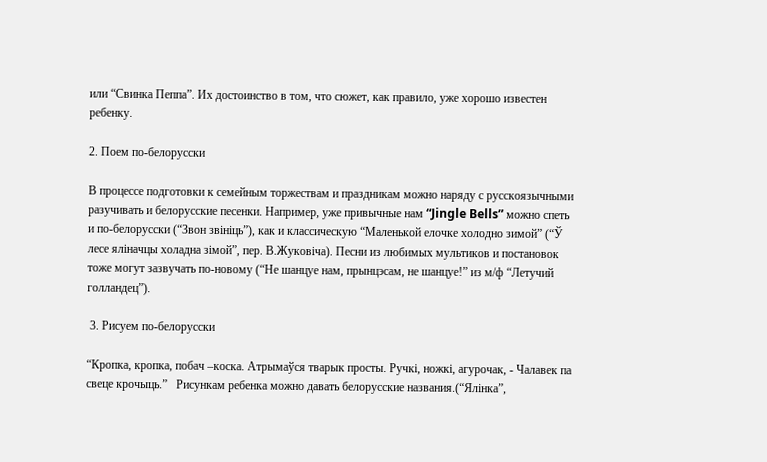или “Свинка Пеппа”. Их достоинство в том, что сюжет, как правило, уже хорошо известен ребенку.

2. Поем по-белорусски

В процессе подготовки к семейным торжествам и праздникам можно наряду с русскоязычными разучивать и белорусские песенки. Например, уже привычные нам “Jingle Bells” можно спеть и по-белорусски (“Звон звініць”), как и классическую “Маленькой елочке холодно зимой” (“Ў лесе яліначцы холадна зімой”, пер. В.Жуковіча). Песни из любимых мультиков и постановок тоже могут зазвучать по-новому (“Не шанцуе нам, прынцэсам, не шанцуе!” из м/ф “Летучий голландец”).

 3. Рисуем по-белорусски

“Кропка, кропка, побач –коска. Атрымаўся тварык просты. Ручкі, ножкі, агурочак, - Чалавек па свеце крочыць.”   Рисункам ребенка можно давать белорусские названия.(“Ялінка”,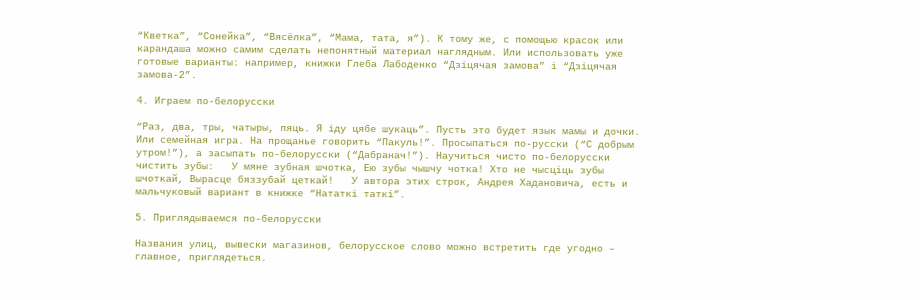“Кветка”, “Сонейка”, “Вясёлка”, “Мама, тата, я”). К тому же, с помощью красок или карандаша можно самим сделать непонятный материал наглядным. Или использовать уже готовые варианты: например, книжки Глеба Лабоденко “Дзіцячая замова” і “Дзіцячая замова-2”.

4. Играем по-белорусски

“Раз, два, тры, чатыры, пяць. Я іду цябе шукаць”. Пусть это будет язык мамы и дочки. Или семейная игра. На прощанье говорить “Пакуль!”. Просыпаться по-русски (“С добрым утром!”), а засыпать по-белорусски (“Дабранач!”). Научиться чисто по-белорусски чистить зубы:   У мяне зубная шчотка, Ею зубы чышчу чотка! Хто не чысціць зубы шчоткай, Вырасце бяззубай цеткай!   У автора этих строк, Андрея Хадановича, есть и мальчуковый вариант в книжке “Нататкі таткі”.

5. Приглядываемся по-белорусски

Названия улиц, вывески магазинов, белорусское слово можно встретить где угодно – главное, приглядеться.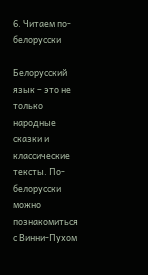6. Читаем по-белорусски

Белорусский язык – это не только народные сказки и классические тексты. По-белорусски можно познакомиться с Винни-Пухом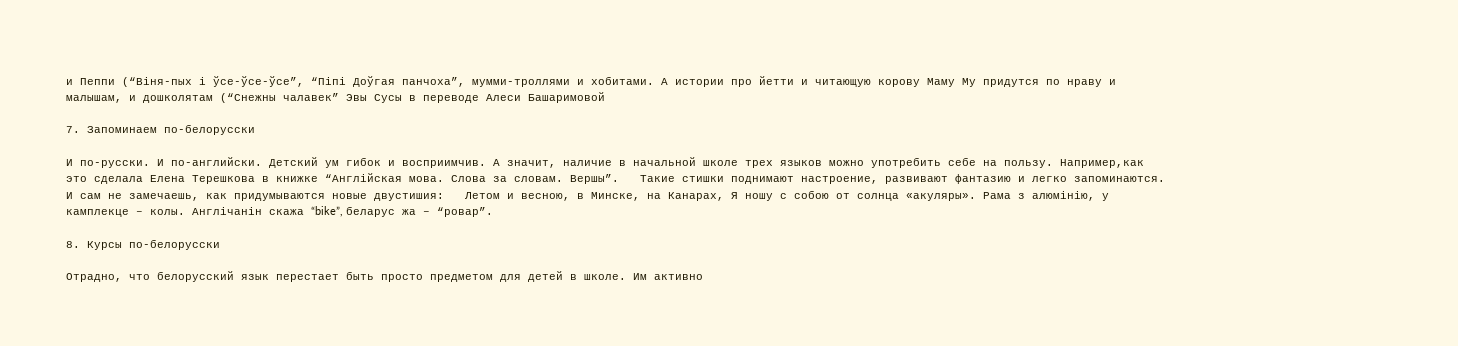и Пеппи (“Віня-пых і ўсе-ўсе-ўсе”, “Піпі Доўгая панчоха”, мумми-троллями и хобитами. А истории про йетти и читающую корову Маму Му придутся по нраву и малышам, и дошколятам (“Снежны чалавек” Эвы Сусы в переводе Алеси Башаримовой

7. Запоминаем по-белорусски

И по-русски. И по-английски. Детский ум гибок и восприимчив. А значит, наличие в начальной школе трех языков можно употребить себе на пользу. Например,как это сделала Елена Терешкова в книжке “Англійская мова. Слова за словам. Вершы”.   Такие стишки поднимают настроение, развивают фантазию и легко запоминаются. И сам не замечаешь, как придумываются новые двустишия:   Летом и весною, в Минске, на Канарах, Я ношу с собою от солнца «акуляры». Рама з алюмінію, у камплекце – колы. Англічанін скажа “bike”, беларус жа – “ровар”.

8. Курсы по-белорусски

Отрадно, что белорусский язык перестает быть просто предметом для детей в школе. Им активно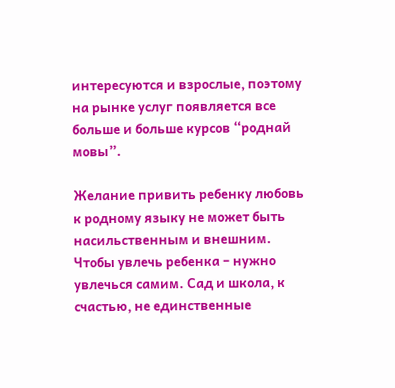интересуются и взрослые, поэтому на рынке услуг появляется все больше и больше курсов “роднай мовы”.

Желание привить ребенку любовь к родному языку не может быть насильственным и внешним. Чтобы увлечь ребенка – нужно увлечься самим. Сад и школа, к счастью, не единственные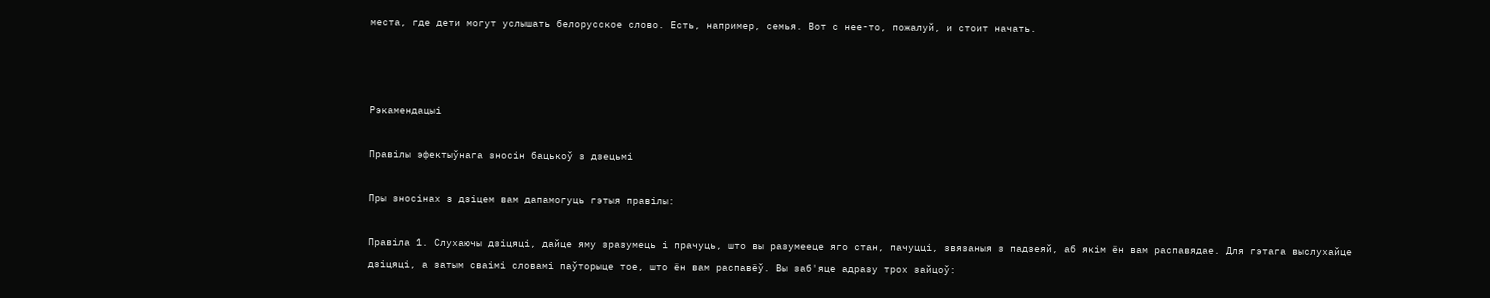места, где дети могут услышать белорусское слово. Есть, например, семья. Вот с нее-то, пожалуй, и стоит начать.



Рэкамендацыі

Правілы эфектыўнага зносін бацькоў з дзецьмі

Пры зносінах з дзіцем вам дапамогуць гэтыя правілы:

Правіла 1. Слухаючы дзіцяці, дайце яму зразумець і прачуць, што вы разумееце яго стан, пачуцці, звязаныя з падзеяй, аб якім ён вам распавядае. Для гэтага выслухайце дзіцяці, а затым сваімі словамі паўторыце тое, што ён вам распавёў. Вы заб'яце адразу трох зайцоў: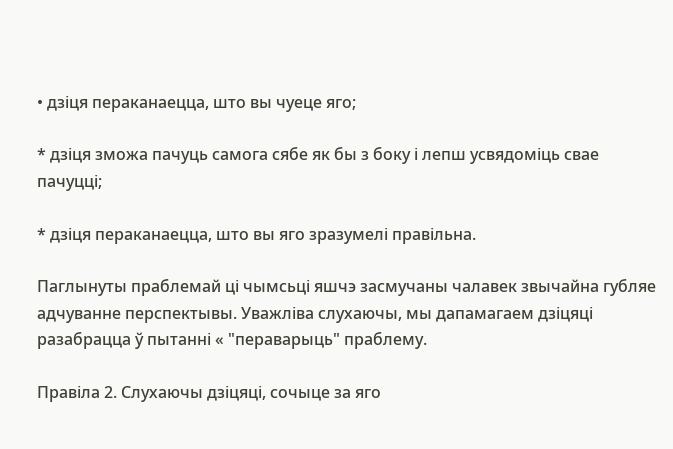• дзіця пераканаецца, што вы чуеце яго;

* дзіця зможа пачуць самога сябе як бы з боку і лепш усвядоміць свае пачуцці;

* дзіця пераканаецца, што вы яго зразумелі правільна.

Паглынуты праблемай ці чымсьці яшчэ засмучаны чалавек звычайна губляе адчуванне перспектывы. Уважліва слухаючы, мы дапамагаем дзіцяці разабрацца ў пытанні « "пераварыць" праблему.

Правіла 2. Слухаючы дзіцяці, сочыце за яго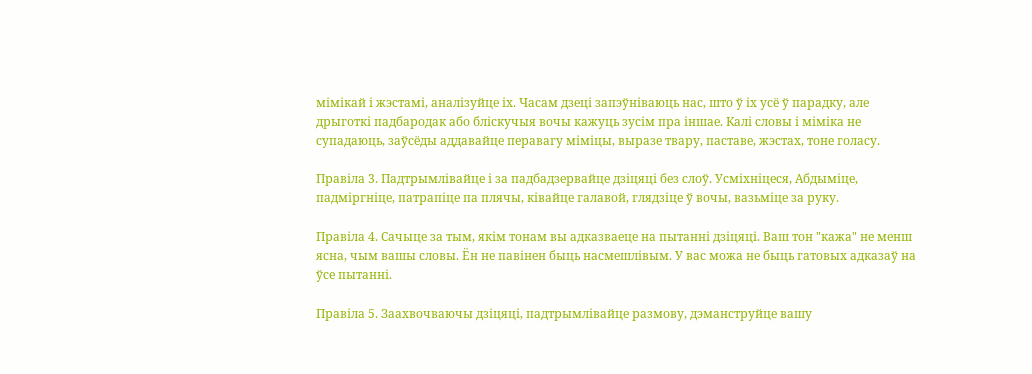мімікай і жэстамі, аналізуйце іх. Часам дзеці запэўніваюць нас, што ў іх усё ў парадку, але дрыготкі падбародак або бліскучыя вочы кажуць зусім пра іншае. Калі словы і міміка не супадаюць, заўсёды аддавайце перавагу міміцы, выразе твару, паставе, жэстах, тоне голасу.

Правіла 3. Падтрымлівайце і за падбадзервайце дзіцяці без слоў. Усміхніцеся, Абдыміце, падміргніце, патрапіце па плячы, ківайце галавой, глядзіце ў вочы, вазьміце за руку.

Правіла 4. Сачыце за тым, якім тонам вы адказваеце на пытанні дзіцяці. Ваш тон "кажа" не менш ясна, чым вашы словы. Ён не павінен быць насмешлівым. У вас можа не быць гатовых адказаў на ўсе пытанні.

Правіла 5. Заахвочваючы дзіцяці, падтрымлівайце размову, дэманструйце вашу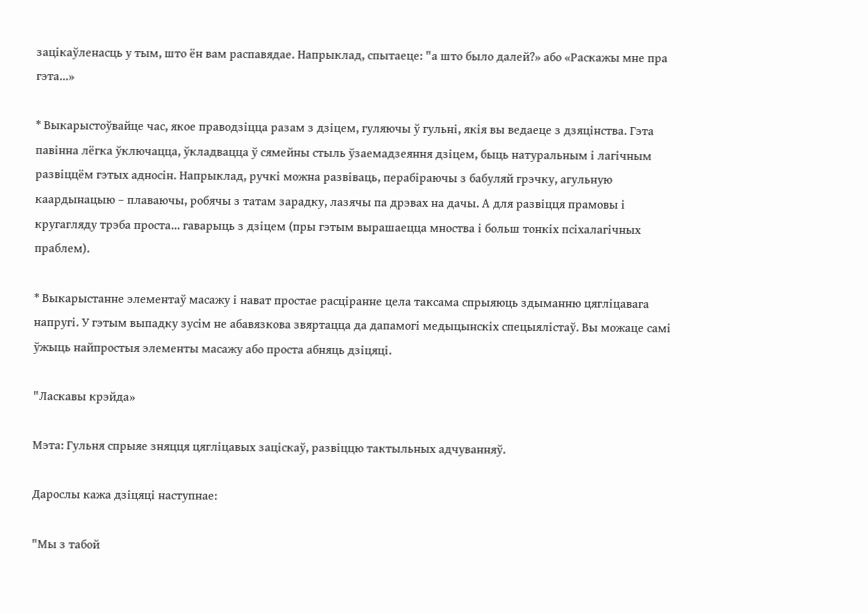зацікаўленасць у тым, што ён вам распавядае. Напрыклад, спытаеце: "а што было далей?» або «Раскажы мне пра гэта...»

* Выкарыстоўвайце час, якое праводзіцца разам з дзіцем, гуляючы ў гульні, якія вы ведаеце з дзяцінства. Гэта павінна лёгка ўключацца, ўкладвацца ў сямейны стыль ўзаемадзеяння дзіцем, быць натуральным і лагічным развіццём гэтых адносін. Напрыклад, ручкі можна развіваць, перабіраючы з бабуляй грэчку, агульную каардынацыю – плаваючы, робячы з татам зарадку, лазячы па дрэвах на дачы. А для развіцця прамовы і кругагляду трэба проста... гаварыць з дзіцем (пры гэтым вырашаецца мноства і больш тонкіх псіхалагічных праблем).

* Выкарыстанне элементаў масажу і нават простае расціранне цела таксама спрыяюць здыманню цягліцавага напругі. У гэтым выпадку зусім не абавязкова звяртацца да дапамогі медыцынскіх спецыялістаў. Вы можаце самі ўжыць найпростыя элементы масажу або проста абняць дзіцяці.

"Ласкавы крэйда»

Мэта: Гульня спрыяе зняцця цягліцавых заціскаў, развіццю тактыльных адчуванняў.

Дарослы кажа дзіцяці наступнае:

"Мы з табой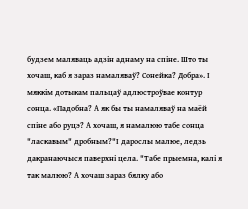будзем маляваць адзін аднаму на спіне. Што ты хочаш, каб я зараз намаляваў? Сонейка? Добра». І мяккім дотыкам пальцаў адлюстроўвае контур сонца. «Падобна? А як бы ты намаляваў на маёй спіне або руцэ? А хочаш, я намалюю табе сонца "ласкавым" дробным?"І дарослы малюе, ледзь дакранаючыся паверхні цела. "Табе прыемна, калі я так малюю? А хочаш зараз бялку або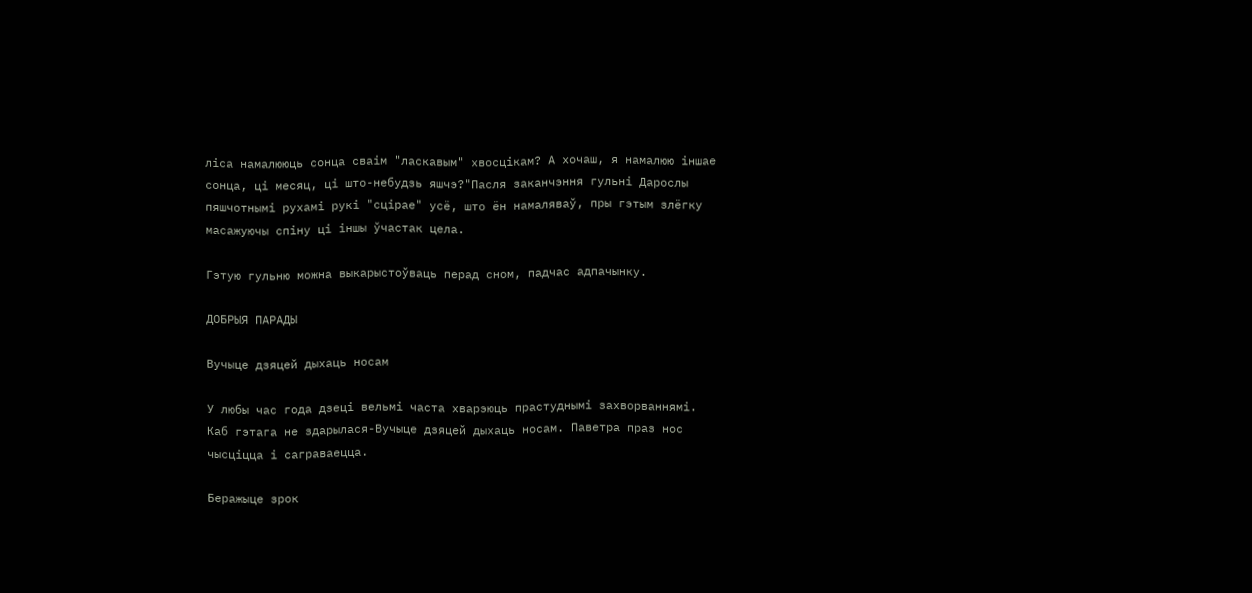ліса намалююць сонца сваім "ласкавым" хвосцікам? А хочаш, я намалюю іншае сонца, ці месяц, ці што-небудзь яшчэ?"Пасля заканчэння гульні Дарослы пяшчотнымі рухамі рукі "сцірае" усё, што ён намаляваў, пры гэтым злёгку масажуючы спіну ці іншы ўчастак цела.

Гэтую гульню можна выкарыстоўваць перад сном, падчас адпачынку.

ДОБРЫЯ ПАРАДЫ

Вучыце дзяцей дыхаць носам

У любы час года дзеці вельмі часта хварэюць прастуднымі захворваннямі. Каб гэтага не здарылася-Вучыце дзяцей дыхаць носам. Паветра праз нос чысціцца і саграваецца.

Беражыце зрок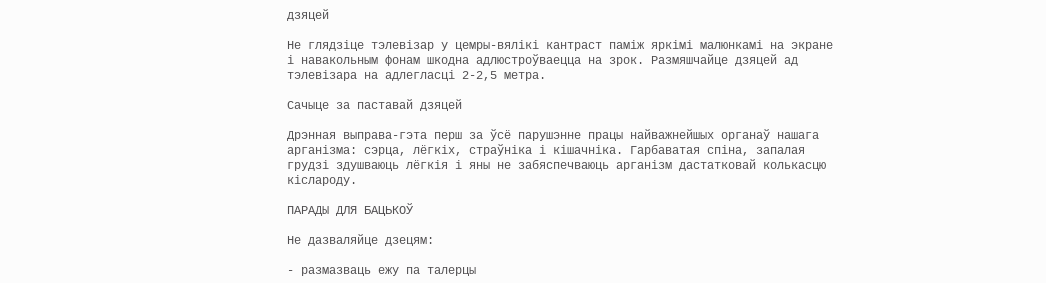дзяцей

Не глядзіце тэлевізар у цемры-вялікі кантраст паміж яркімі малюнкамі на экране і навакольным фонам шкодна адлюстроўваецца на зрок. Размяшчайце дзяцей ад тэлевізара на адлегласці 2-2,5 метра.

Сачыце за паставай дзяцей

Дрэнная выправа-гэта перш за ўсё парушэнне працы найважнейшых органаў нашага арганізма: сэрца, лёгкіх, страўніка і кішачніка. Гарбаватая спіна, запалая грудзі здушваюць лёгкія і яны не забяспечваюць арганізм дастатковай колькасцю кіслароду.

ПАРАДЫ ДЛЯ БАЦЬКОЎ

Не дазваляйце дзецям:

- размазваць ежу па талерцы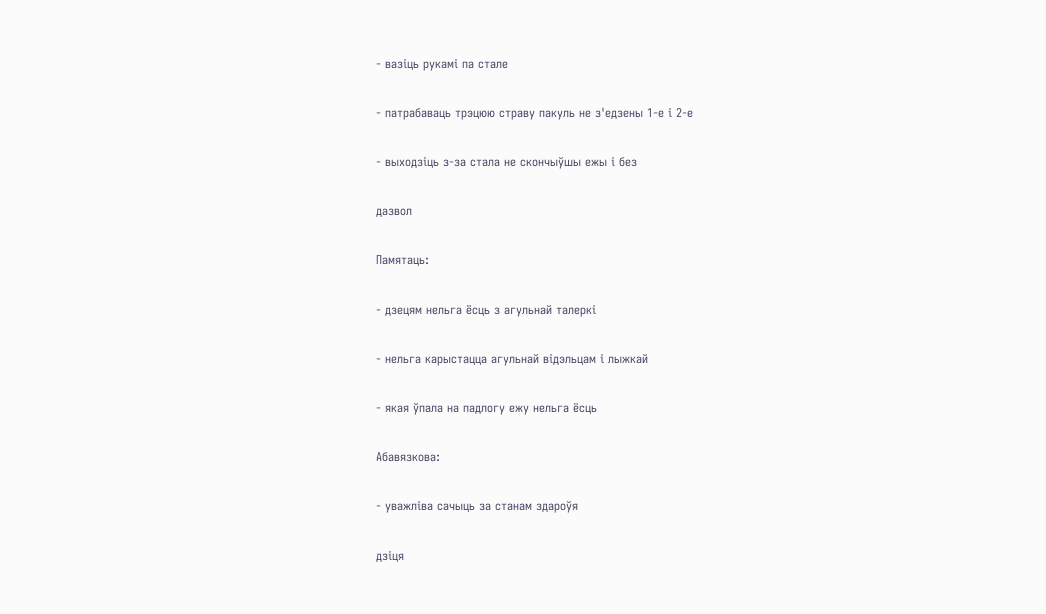- вазіць рукамі па стале

- патрабаваць трэцюю страву пакуль не з'едзены 1-е і 2-е

- выходзіць з-за стала не скончыўшы ежы і без

дазвол

Памятаць:

- дзецям нельга ёсць з агульнай талеркі

- нельга карыстацца агульнай відэльцам і лыжкай

- якая ўпала на падлогу ежу нельга ёсць

Абавязкова:

- уважліва сачыць за станам здароўя

дзіця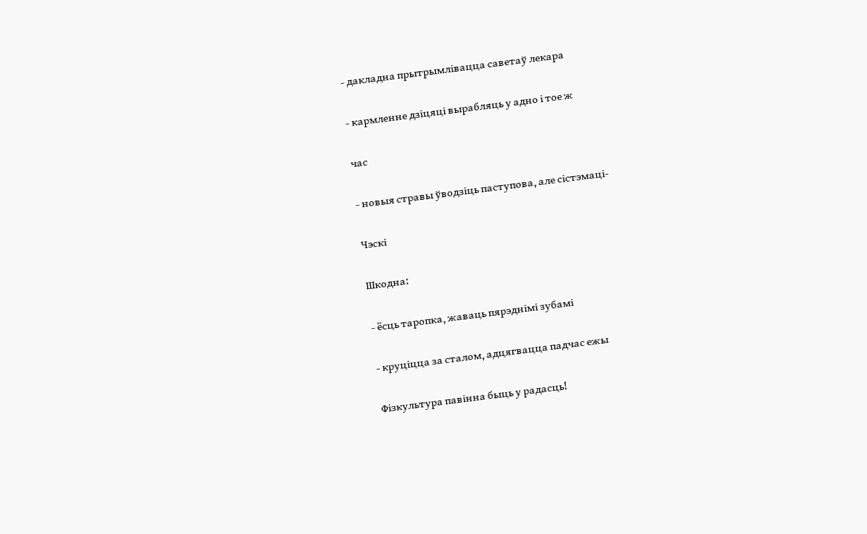- дакладна прытрымлівацца саветаў лекара

- кармленне дзіцяці вырабляць у адно і тое ж

час

- новыя стравы ўводзіць паступова, але сістэмаці-

Чэскі

Шкодна:

- ёсць таропка, жаваць пярэднімі зубамі

- круціцца за сталом, адцягвацца падчас ежы

Фізкультура павінна быць у радасць!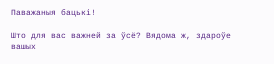Паважаныя бацькі!

Што для вас важней за ўсё? Вядома ж, здароўе вашых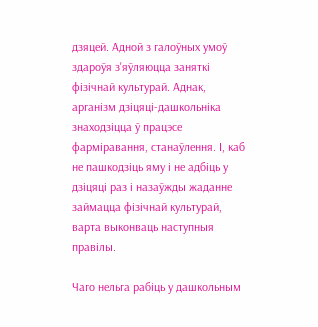дзяцей. Адной з галоўных умоў здароўя з'яўляюцца заняткі фізічнай культурай. Аднак, арганізм дзіцяці-дашкольніка знаходзіцца ў працэсе фарміравання, станаўлення. І, каб не пашкодзіць яму і не адбіць у дзіцяці раз і назаўжды жаданне займацца фізічнай культурай, варта выконваць наступныя правілы.

Чаго нельга рабіць у дашкольным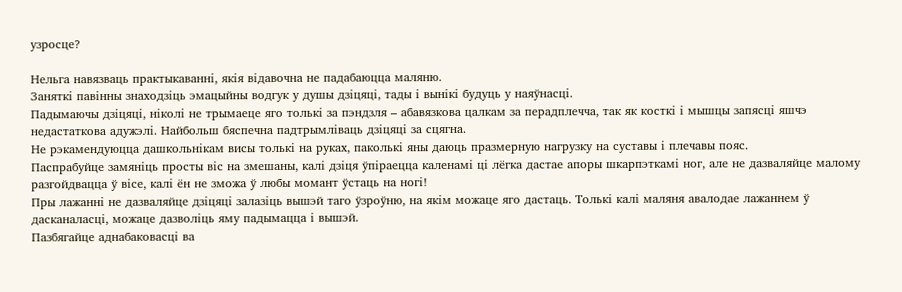узросце?

Нельга навязваць практыкаванні, якія відавочна не падабаюцца маляню.
Заняткі павінны знаходзіць эмацыйны водгук у душы дзіцяці, тады і вынікі будуць у наяўнасці.
Падымаючы дзіцяці, ніколі не трымаеце яго толькі за пэндзля – абавязкова цалкам за перадплечча, так як косткі і мышцы запясці яшчэ недастаткова адужэлі. Найбольш бяспечна падтрымліваць дзіцяці за сцягна.
Не рэкамендуюцца дашкольнікам висы толькі на руках, паколькі яны даюць празмерную нагрузку на суставы і плечавы пояс.
Паспрабуйце замяніць просты віс на змешаны, калі дзіця ўпіраецца каленамі ці лёгка дастае апоры шкарпэткамі ног, але не дазваляйце малому разгойдвацца ў вісе, калі ён не зможа ў любы момант ўстаць на ногі!
Пры лажанні не дазваляйце дзіцяці залазіць вышэй таго ўзроўню, на якім можаце яго дастаць. Толькі калі маляня авалодае лажаннем ў дасканаласці, можаце дазволіць яму падымацца і вышэй.
Пазбягайце аднабаковасці ва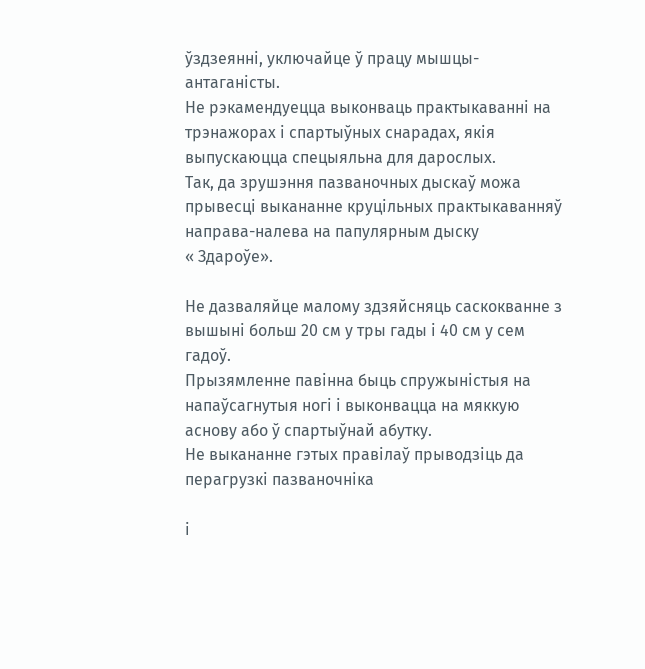ўздзеянні, уключайце ў працу мышцы-антаганісты.
Не рэкамендуецца выконваць практыкаванні на трэнажорах і спартыўных снарадах, якія выпускаюцца спецыяльна для дарослых.
Так, да зрушэння пазваночных дыскаў можа прывесці выкананне круцільных практыкаванняў направа-налева на папулярным дыску
« Здароўе».

Не дазваляйце малому здзяйсняць саскокванне з вышыні больш 20 см у тры гады і 40 см у сем гадоў.
Прызямленне павінна быць спружыністыя на напаўсагнутыя ногі і выконвацца на мяккую аснову або ў спартыўнай абутку.
Не выкананне гэтых правілаў прыводзіць да перагрузкі пазваночніка

і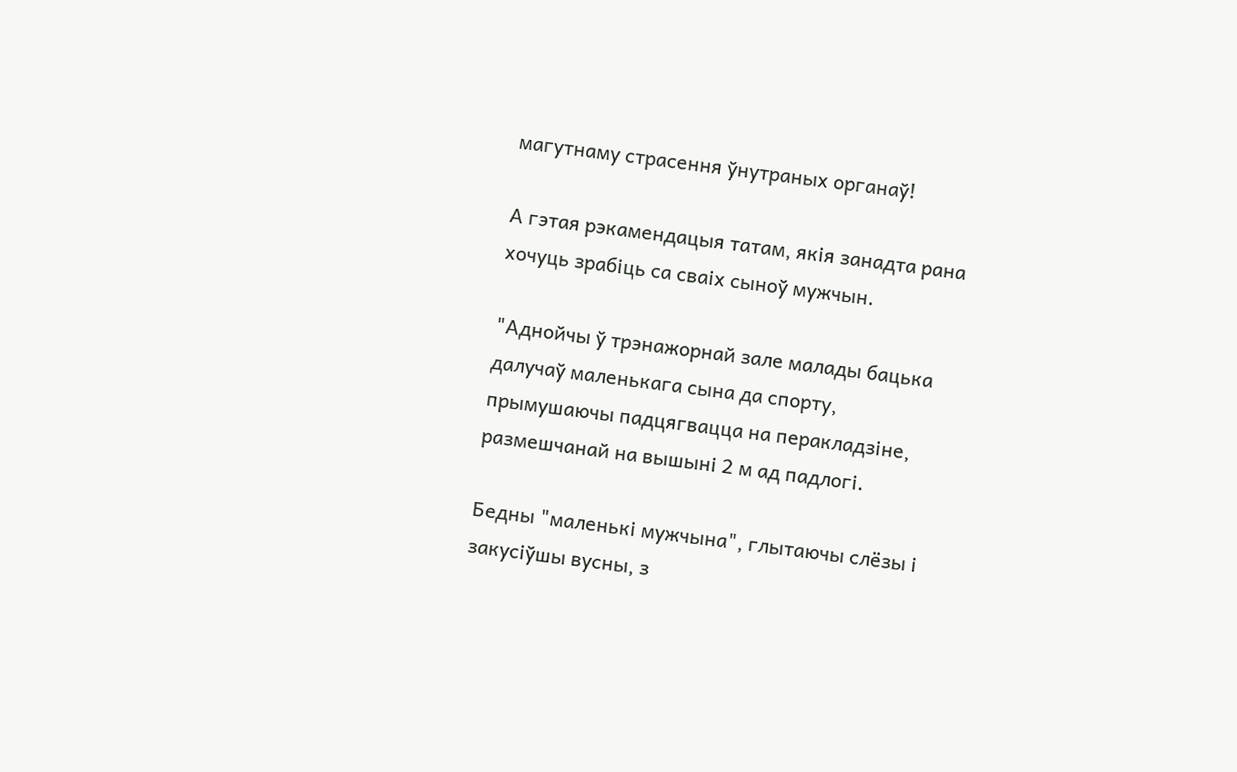магутнаму страсення ўнутраных органаў!

А гэтая рэкамендацыя татам, якія занадта рана хочуць зрабіць са сваіх сыноў мужчын.

"Аднойчы ў трэнажорнай зале малады бацька далучаў маленькага сына да спорту, прымушаючы падцягвацца на перакладзіне, размешчанай на вышыні 2 м ад падлогі.

Бедны "маленькі мужчына", глытаючы слёзы і закусіўшы вусны, з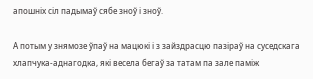апошніх сіл падымаў сябе зноў і зноў.

А потым у знямозе ўпаў на мацюкі і з зайздрасцю пазіраў на суседскага хлапчука-аднагодка, які весела бегаў за татам па зале паміж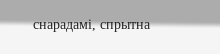снарадамі, спрытна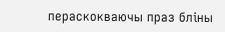пераскокваючы праз бліны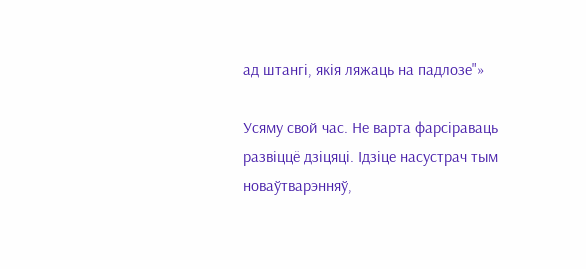ад штангі, якія ляжаць на падлозе"»

Усяму свой час. Не варта фарсіраваць развіццё дзіцяці. Ідзіце насустрач тым новаўтварэнняў,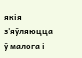якія з'яўляюцца ў малога і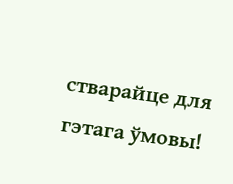стварайце для гэтага ўмовы!